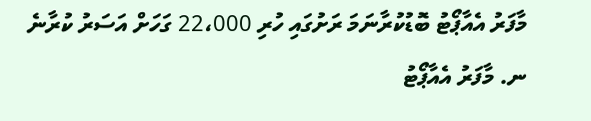މާފަރު އެއާޕޯޓު ބޮޑުކުރާނަމަ ރަށުގައި ހުރި 22،000 ގަހަށް އަސަރު ކުރާނެ
ނ. މާފަރު އެއާޕޯޓު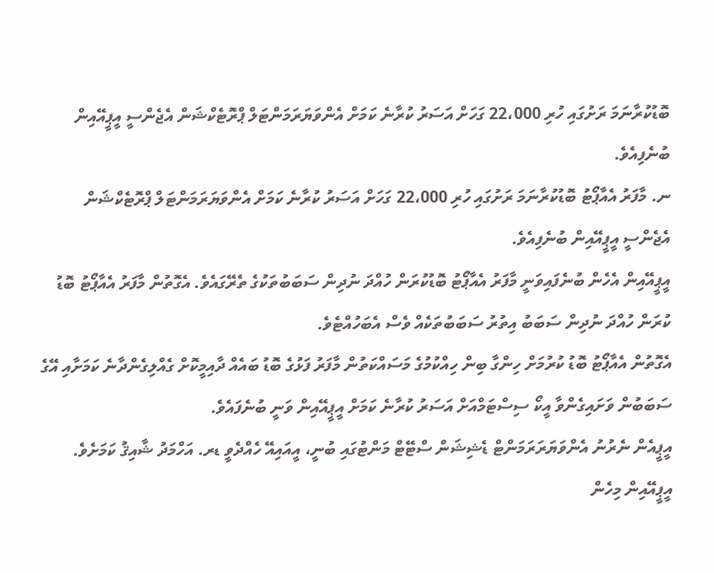ބޮޑުކުރާނަމަ ރަށުގައި ހުރި 22،000 ގަހަށް އަސަރު ކުރާނެ ކަމަށް އެންވަޔަރަމަންޓަލް ޕްރޮޓެކްޝަން އެޖެންސީ އީޕީއޭއިން ބުނެފިއެވެ.
ނ. މާފަރު އެއާޕޯޓު ބޮޑުކުރާނަމަ ރަށުގައި ހުރި 22،000 ގަހަށް އަސަރު ކުރާނެ ކަމަށް އެންވަޔަރަމަންޓަލް ޕްރޮޓެކްޝަން އެޖެންސީ އީޕީއޭއިން ބުނެފިއެވެ.
އީޕީއޭއިން އެހެން ބުނެފައިވަނީ މާފަރު އެއާޕޯޓު ބޮޑުކުރަން ހުއްދަ ނުދިން ސަބަބުތަކުގެ ތެރޭގައެވެ. އެގޮތުން މާފަރު އެއާޕޯޓު ބޮޑު ކުރަން ހުއްދަ ނުދިން ސަބަބު އިތުރު ސަބަބުތަކެއް ވެސް އެބަހުއްޓެވެ.
އެގޮތުން އެއާޕޯޓު ބޮޑު ކުރުމަށް ހިންގާ ބިން ހިއްކުމުގެ މަސައްކަތުން މާފަރު ފަޅުގެ ބޮޑު ބައެއް ދާއިމީކޮށް ގެއްލިގެންދާނެ ކަމަށާއި އޭގެ ސަބަބުން ވަށައިގެންވާ އީކޯ ސިސްޓަމްއަށް އަސަރު ކުރާނެ ކަމަށް އީޕީއޭއިން ވަނީ ބުނެފައެވެ.
އީޕީއެން ނެރުނު އެންވަޔަރަރަމަންޓް ޑެޝިޝަން ސްޓޭޓް މަންޓުގައި ބުނީ، އީއައިއޭ ހެއްދެވީ ޑރ. އަހްމަދު ޝާއިޤު ކަމަށެވެ. އީޕީއޭއިން މިހެން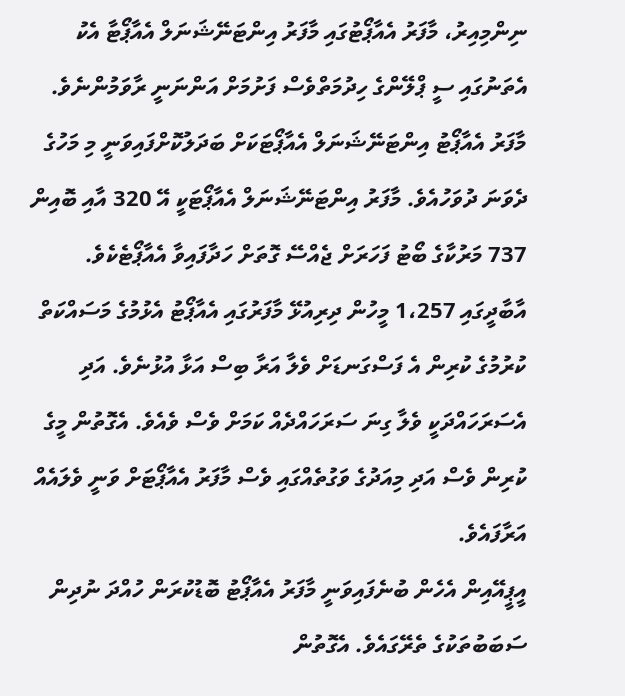ނިންމިއިރު، މާފަރު އެއާޕޯޓުގައި މާފަރު އިންޓަނޭޝަނަލް އެއާޕޯޓާ އެކު އެތަނުގައި ސީ ޕްލޭންގެ ހިދުމަތްވެސް ފަށުމަށް އަންނަނީ ރާވަމުންނެވެ.
މާފަރު އެއާޕޯޓު އިންޓަނޭޝަނަލް އެއާޕޯޓަކަށް ބަދަލުކޮށްފައިވަނީ މި މަހުގެ ދެވަނަ ދުވަހުއެވެ. މާފަރު އިންޓަނޭޝަނަލް އެއާޕޯޓަކީ އޭ 320 އާއި ބޮއިން 737 މަރުކާގެ ބޯޓު ފަހަރަށް ޖެއްސޭ ގޮތަށް ހަދާފައިވާ އެއާޕޯޓެކެވެ.
އާބާދީގައި 1،257 މީހުން ދިރިއުޅޭ މާފަރުގައި އެއާޕޯޓު އެޅުމުގެ މަސައްކަތް ކުރުމުގެ ކުރިން އެ ފަސްގަނޑަށް ވެލާ އަރާ ބިސް އަޅާ އުޅުނެވެ. އަދި އެސަރަހައްދަކީ ވެލާ ގިނަ ސަރަހައްދެއް ކަމަށް ވެސް ވެއެވެ. އެގޮތުން މީގެ ކުރިން ވެސް އަދި މިއަދުގެ ވަގުތެއްގައި ވެސް މާފަރު އެއާޕޯޓަށް ވަނީ ވެލައެއް އަރާފައެވެ.
އީޕީއޭއިން އެހެން ބުނެފައިވަނީ މާފަރު އެއާޕޯޓު ބޮޑުކުރަން ހުއްދަ ނުދިން ސަބަބުތަކުގެ ތެރޭގައެވެ. އެގޮތުން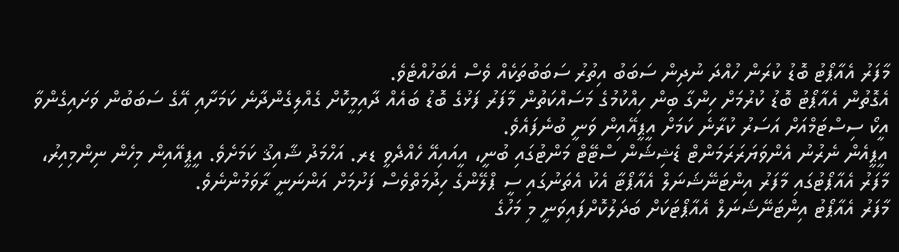މާފަރު އެއާޕޯޓު ބޮޑު ކުރަން ހުއްދަ ނުދިން ސަބަބު އިތުރު ސަބަބުތަކެއް ވެސް އެބަހުއްޓެވެ.
އެގޮތުން އެއާޕޯޓު ބޮޑު ކުރުމަށް ހިންގާ ބިން ހިއްކުމުގެ މަސައްކަތުން މާފަރު ފަޅުގެ ބޮޑު ބައެއް ދާއިމީކޮށް ގެއްލިގެންދާނެ ކަމަށާއި އޭގެ ސަބަބުން ވަށައިގެންވާ އީކޯ ސިސްޓަމްއަށް އަސަރު ކުރާނެ ކަމަށް އީޕީއޭއިން ވަނީ ބުނެފައެވެ.
އީޕީއެން ނެރުނު އެންވަޔަރަރަމަންޓް ޑެޝިޝަން ސްޓޭޓް މަންޓުގައި ބުނީ، އީއައިއޭ ހެއްދެވީ ޑރ. އަހްމަދު ޝާއިޤު ކަމަށެވެ. އީޕީއޭއިން މިހެން ނިންމިއިރު، މާފަރު އެއާޕޯޓުގައި މާފަރު އިންޓަނޭޝަނަލް އެއާޕޯޓާ އެކު އެތަނުގައި ސީ ޕްލޭންގެ ހިދުމަތްވެސް ފަށުމަށް އަންނަނީ ރާވަމުންނެވެ.
މާފަރު އެއާޕޯޓު އިންޓަނޭޝަނަލް އެއާޕޯޓަކަށް ބަދަލުކޮށްފައިވަނީ މި މަހުގެ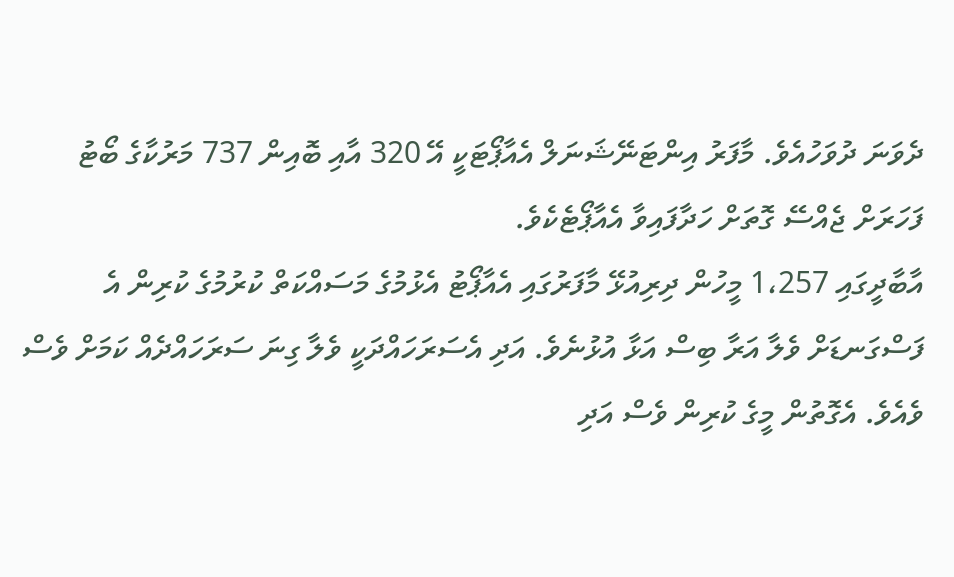ދެވަނަ ދުވަހުއެވެ. މާފަރު އިންޓަނޭޝަނަލް އެއާޕޯޓަކީ އޭ 320 އާއި ބޮއިން 737 މަރުކާގެ ބޯޓު ފަހަރަށް ޖެއްސޭ ގޮތަށް ހަދާފައިވާ އެއާޕޯޓެކެވެ.
އާބާދީގައި 1،257 މީހުން ދިރިއުޅޭ މާފަރުގައި އެއާޕޯޓު އެޅުމުގެ މަސައްކަތް ކުރުމުގެ ކުރިން އެ ފަސްގަނޑަށް ވެލާ އަރާ ބިސް އަޅާ އުޅުނެވެ. އަދި އެސަރަހައްދަކީ ވެލާ ގިނަ ސަރަހައްދެއް ކަމަށް ވެސް ވެއެވެ. އެގޮތުން މީގެ ކުރިން ވެސް އަދި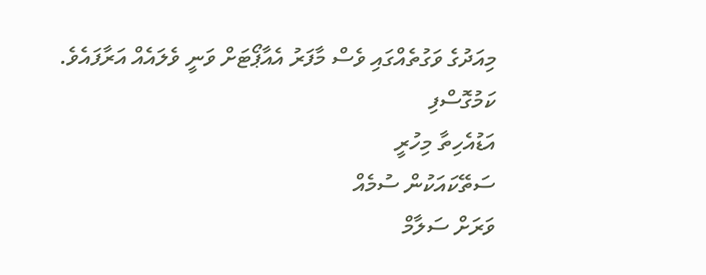މިއަދުގެ ވަގުތެއްގައި ވެސް މާފަރު އެއާޕޯޓަށް ވަނީ ވެލައެއް އަރާފައެވެ.
ކަމުގޮސްފި
އަޑުއެހިތާ މިހުރީ
ސަތޭކައަކުން ސުމެއް
ވަރަށް ސަލާމް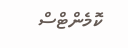ކޮމެންޓްސް